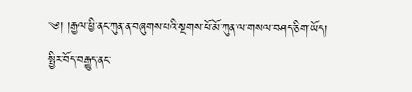༄། །རྒྱལ་ཕྱི་ནང་ཀུན་ན་བཞུགས་པའི་སྔགས་ཕོ་མོ་ཀུན་ལ་གསལ་བཤད་ཅིག་ཡོད།
སྤྱིར་བོད་བརྒྱུད་ནང་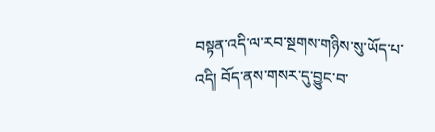བསྟན་འདི་ལ་རབ་སྔགས་གཉིས་སུ་ཡོད་པ་འདི། བོད་ནས་གསར་དུ་བྱུང་བ་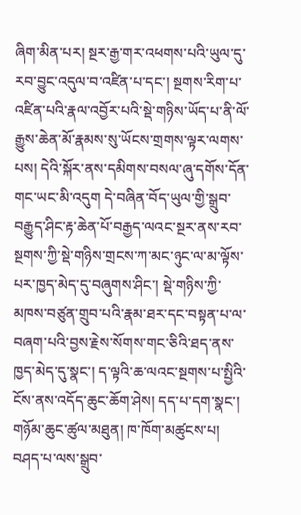ཞིག་མིན་པར། སྔར་རྒྱ་གར་འཕགས་པའི་ཡུལ་དུ་རབ་བྱུང་འདུལ་བ་འཛིན་པ་དང་། སྔགས་རིག་པ་འཛིན་པའི་རྣལ་འབྱོར་པའི་སྡེ་གཉིས་ཡོད་པ་ནི་ལོ་རྒྱུས་ཆེན་མོ་རྣམས་སུ་ཡོངས་གྲགས་ལྟར་ལགས་པས། དེའི་སྐོར་ནས་དམིགས་བསལ་ཞུ་དགོས་དོན་གང་ཡང་མི་འདུག དེ་བཞིན་བོད་ཡུལ་གྱི་སྒྲུབ་བརྒྱུད་ཤིང་རྟ་ཆེན་པོ་བརྒྱད་ལའང་སྔར་ནས་རབ་སྔགས་ཀྱི་སྡེ་གཉིས་གྲངས་ཀ་མང་ཉུང་ལ་མ་ལྟོས་པར་ཁྱད་མེད་དུ་བཞུགས་ཤིང་། སྡེ་གཉིས་ཀྱི་མཁས་བཙུན་གྲུབ་པའི་རྣམ་ཐར་དང་བསྟན་པ་ལ་བཞག་པའི་བྱས་རྗེས་སོགས་གང་ཅིའི་ཐད་ནས་ཁྱད་མེད་དུ་སྣང་། ད་ལྟའི་ཆ་ལའང་སྔགས་པ་སྤྱིའི་ངོས་ནས་འདོད་ཆུང་ཆོག་ཤེས། དད་པ་དག་སྣང་། གཉོམ་ཆུང་ཚུལ་མཐུན། ཁ་ཁོག་མཚུངས་པ། བཤད་པ་ལས་སྒྲུབ་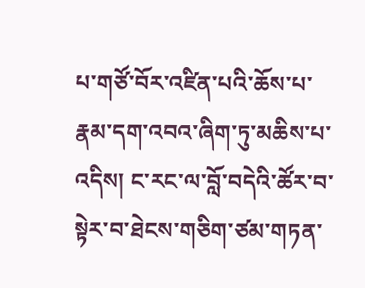པ་གཙོ་བོར་འཛིན་པའི་ཆོས་པ་རྣམ་དག་འབའ་ཞིག་ཏུ་མཆིས་པ་འདིས། ང་རང་ལ་བློ་བདེའི་ཚོར་བ་སྟེར་བ་ཐེངས་གཅིག་ཙམ་གཏན་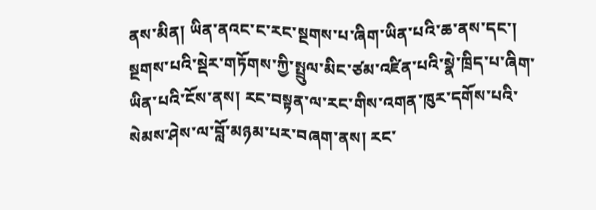ནས་མིན། ཡིན་ནའང་ང་རང་སྔགས་པ་ཞིག་ཡིན་པའི་ཆ་ནས་དང་། སྔགས་པའི་སྡེར་གཏོགས་ཀྱི་སྤྲུལ་མིང་ཙམ་འཛིན་པའི་སྣེ་ཁྲིད་པ་ཞིག་ཡིན་པའི་ངོས་ནས། རང་བསྟན་ལ་རང་གིས་འགན་ཁུར་དགོས་པའི་སེམས་ཤེས་ལ་བློ་མཉམ་པར་བཞག་ནས། རང་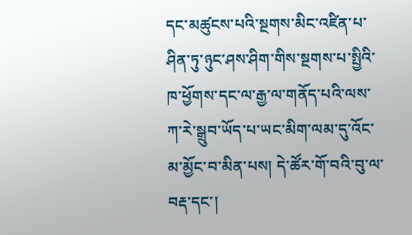དང་མཚུངས་པའི་སྔགས་མིང་འཛིན་པ་ཤིན་ཏུ་ཉུང་ཤས་ཤིག་གིས་སྔགས་པ་སྤྱིའི་ཁ་ཕྱོགས་དང་ལ་རྒྱ་ལ་གནོད་པའི་ལས་ཀ་རེ་སྒྲུབ་ཡོད་པ་ཡང་མིག་ལམ་དུ་འོང་མ་མྱོང་བ་མིན་པས། དེ་ཚོར་གོ་བའི་བུ་ལ་བརྡ་དང་།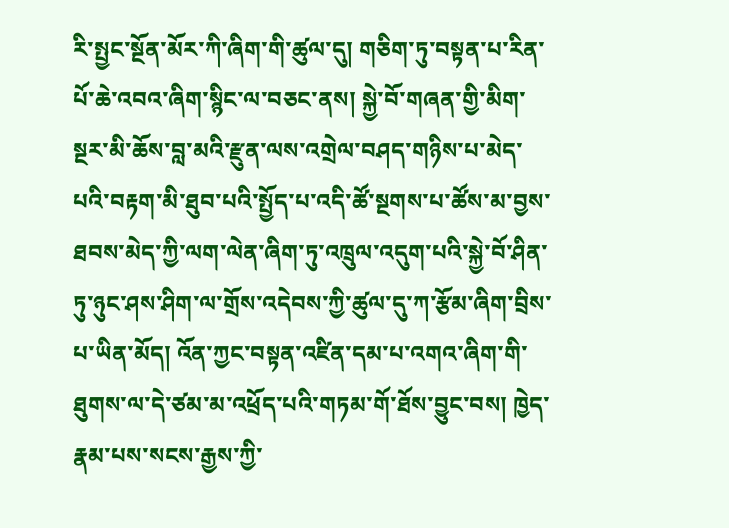རི་སྤྱང་སྔོན་མོར་ཀི་ཞིག་གི་ཚུལ་དུ། གཅིག་ཏུ་བསྟན་པ་རིན་པོ་ཆེ་འབའ་ཞིག་སྙིང་ལ་བཅང་ནས། སྐྱེ་བོ་གཞན་གྱི་མིག་སྔར་མི་ཆོས་བླ་མའི་རྫུན་ལས་འགྲེལ་བཤད་གཉིས་པ་མེད་པའི་བརྟག་མི་ཐུབ་པའི་སྤྱོད་པ་འདི་ཚོ་སྔགས་པ་ཚོས་མ་བྱས་ཐབས་མེད་ཀྱི་ལག་ལེན་ཞིག་ཏུ་འཁྲུལ་འདུག་པའི་སྐྱེ་བོ་ཤིན་ཏུ་ཉུང་ཤས་ཤིག་ལ་གྲོས་འདེབས་ཀྱི་ཚུལ་དུ་ཀ་རྩོམ་ཞིག་བྲིས་པ་ཡིན་མོད། འོན་ཀྱང་བསྟན་འཛིན་དམ་པ་འགའ་ཞིག་གི་ཐུགས་ལ་དེ་ཙམ་མ་འཕྲོད་པའི་གཏམ་གོ་ཐོས་བྱུང་བས། ཁྱེད་རྣམ་པས་སངས་རྒྱས་ཀྱི་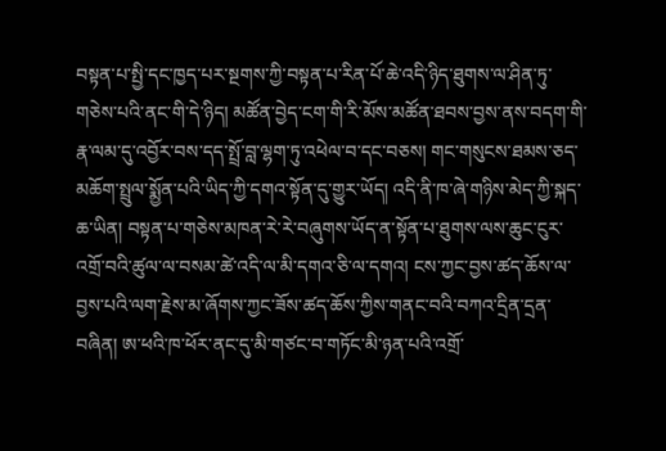བསྟན་པ་སྤྱི་དང་ཁྱད་པར་སྔགས་ཀྱི་བསྟན་པ་རིན་པོ་ཆེ་འདི་ཉིད་ཐུགས་ལ་ཤིན་ཏུ་གཅེས་པའི་ནང་གི་དེ་ཉིད། མཚོན་བྱེད་ངག་གི་རི་མོས་མཚོན་ཐབས་བྱས་ནས་བདག་གི་རྣ་ལམ་དུ་འབྱོར་བས་དད་སྤྲོ་བླ་ལྷག་ཏུ་འཕེལ་བ་དང་བཅས། གང་གསུངས་ཐམས་ཅད་མཆོག་སྤྲུལ་སྨྱོན་པའི་ཡིད་ཀྱི་དགའ་སྟོན་དུ་གྱུར་ཡོད། འདི་ནི་ཁ་ཞེ་གཉིས་མེད་ཀྱི་སྐད་ཆ་ཡིན། བསྟན་པ་གཅེས་མཁན་རེ་རེ་བཞུགས་ཡོད་ན་སྟོན་པ་ཐུགས་ལས་ཆུང་ངུར་འགྲོ་བའི་ཚུལ་ལ་བསམ་ཚེ་འདི་ལ་མི་དགའ་ཅི་ལ་དགའ། ངས་ཀྱང་བྱས་ཚད་ཆོས་ལ་བྱས་པའི་ལག་རྗེས་མ་ཞོགས་ཀྱང་ཟོས་ཚད་ཆོས་ཀྱིས་གནང་བའི་བཀའ་དྲིན་དྲན་བཞིན། ཨ་ཕའི་ཁ་ཕོར་ནང་དུ་མི་གཙང་བ་གཏོང་མི་ཉན་པའི་འགྲོ་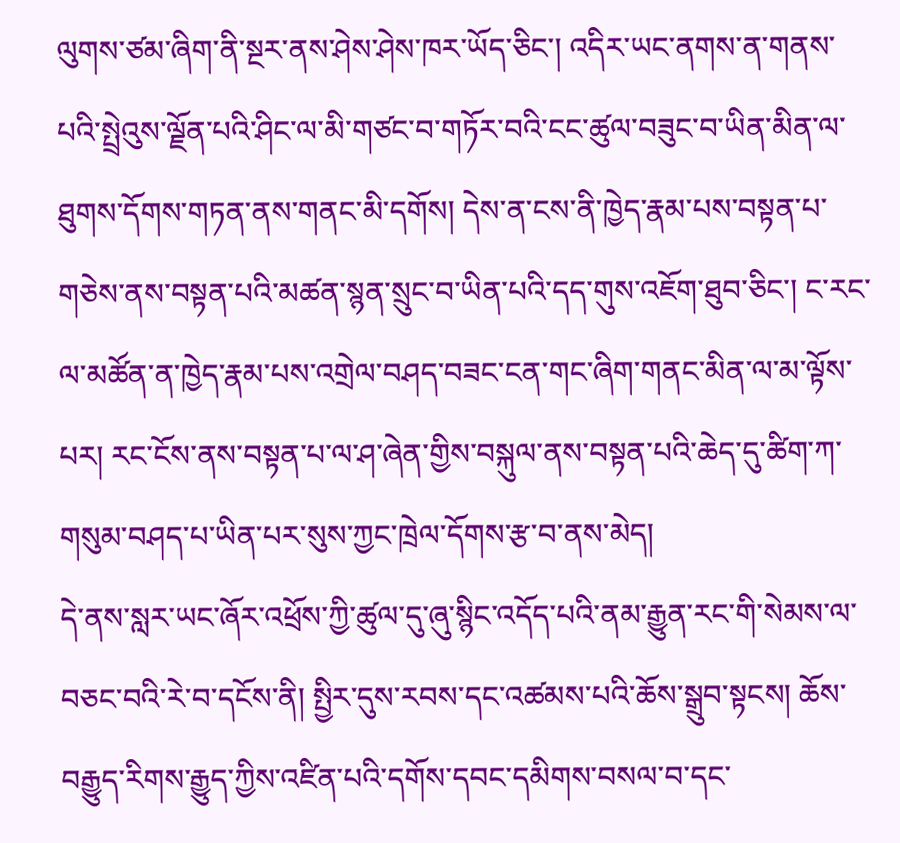ལུགས་ཙམ་ཞིག་ནི་སྔར་ནས་ཤེས་ཤེས་ཁར་ཡོད་ཅིང་། འདིར་ཡང་ནགས་ན་གནས་པའི་སྤྲེའུས་ལྗོན་པའི་ཤིང་ལ་མི་གཙང་བ་གཏོར་བའི་ངང་ཚུལ་བཟུང་བ་ཡིན་མིན་ལ་ཐུགས་དོགས་གཏན་ནས་གནང་མི་དགོས། དེས་ན་ངས་ནི་ཁྱེད་རྣམ་པས་བསྟན་པ་གཅེས་ནས་བསྟན་པའི་མཚན་སྙན་སྲུང་བ་ཡིན་པའི་དད་གུས་འཇོག་ཐུབ་ཅིང་། ང་རང་ལ་མཚོན་ན་ཁྱེད་རྣམ་པས་འགྲེལ་བཤད་བཟང་ངན་གང་ཞིག་གནང་མིན་ལ་མ་ལྟོས་པར། རང་ངོས་ནས་བསྟན་པ་ལ་ཤ་ཞེན་གྱིས་བསྐུལ་ནས་བསྟན་པའི་ཆེད་དུ་ཚིག་ཀ་གསུམ་བཤད་པ་ཡིན་པར་སུས་ཀྱང་ཁྲེལ་དོགས་རྩ་བ་ནས་མེད།
དེ་ནས་སླར་ཡང་ཞོར་འཕྲོས་ཀྱི་ཚུལ་དུ་ཞུ་སྙིང་འདོད་པའི་ནམ་རྒྱུན་རང་གི་སེམས་ལ་བཅང་བའི་རེ་བ་དངོས་ནི། སྤྱིར་དུས་རབས་དང་འཚམས་པའི་ཆོས་སྒྲུབ་སྟངས། ཆོས་བརྒྱུད་རིགས་རྒྱུད་ཀྱིས་འཛིན་པའི་དགོས་དབང་དམིགས་བསལ་བ་དང་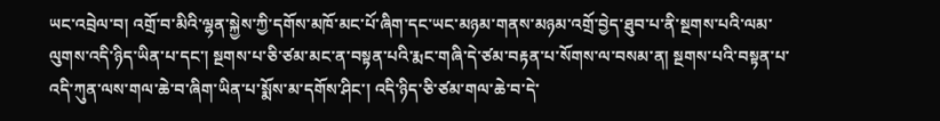ཡང་འབྲེལ་བ། འགྲོ་བ་མིའི་ལྷན་སྐྱེས་ཀྱི་དགོས་མཁོ་མང་པོ་ཞིག་དང་ཡང་མཉམ་གནས་མཉམ་འགྲོ་བྱེད་ཐུབ་པ་ནི་སྔགས་པའི་ལམ་ལུགས་འདི་ཉིད་ཡིན་པ་དང་། སྔགས་པ་ཅི་ཙམ་མང་ན་བསྟན་པའི་རྨང་གཞི་དེ་ཙམ་བརྟན་པ་སོགས་ལ་བསམ་ན། སྔགས་པའི་བསྟན་པ་འདི་ཀུན་ལས་གལ་ཆེ་བ་ཞིག་ཡིན་པ་སྨོས་མ་དགོས་ཤིང་། འདི་ཉིད་ཅི་ཙམ་གལ་ཆེ་བ་དེ་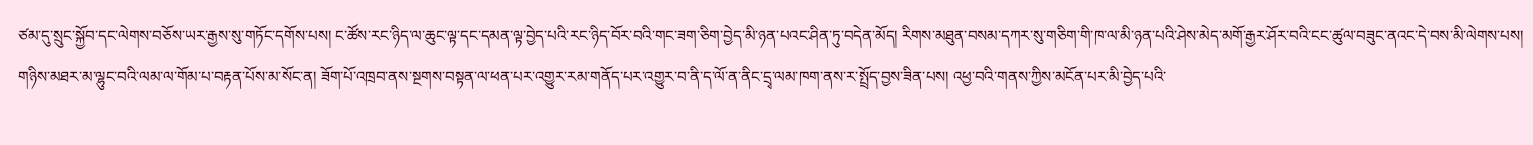ཙམ་དུ་སྲུང་སྐྱོབ་དང་ལེགས་བཅོས་ཡར་རྒྱས་སུ་གཏོང་དགོས་པས། ང་ཚོས་རང་ཉིད་ལ་ཆུང་ལྟ་དང་དམན་ལྟ་བྱེད་པའི་རང་ཉིད་བོར་བའི་གང་ཟག་ཅིག་བྱེད་མི་ཉན་པའང་ཤིན་ཏུ་བདེན་མོད། རིགས་མཐུན་བསམ་དཀར་སུ་གཅིག་གི་ཁ་ལ་མི་ཉན་པའི་ཤེས་མེད་མགོ་རྒྱར་ཤོར་བའི་ངང་ཚུལ་བཟུང་ནའང་དེ་བས་མི་ལེགས་པས། གཉིས་མཐར་མ་ལྷུང་བའི་ལམ་ལ་གོམ་པ་བརྟན་པོས་མ་སོང་ན། ཟོག་པོ་འཁྲབ་ནས་སྔགས་བསྟན་ལ་ཕན་པར་འགྱུར་རམ་གནོད་པར་འགྱུར་བ་ནི་ད་ལོ་ན་ནིང་དྲྭ་ལམ་ཁག་ནས་ར་སྤྲོད་བྱས་ཟིན་པས། འཕྱ་བའི་གནས་ཀྱིས་མངོན་པར་མི་བྱེད་པའི་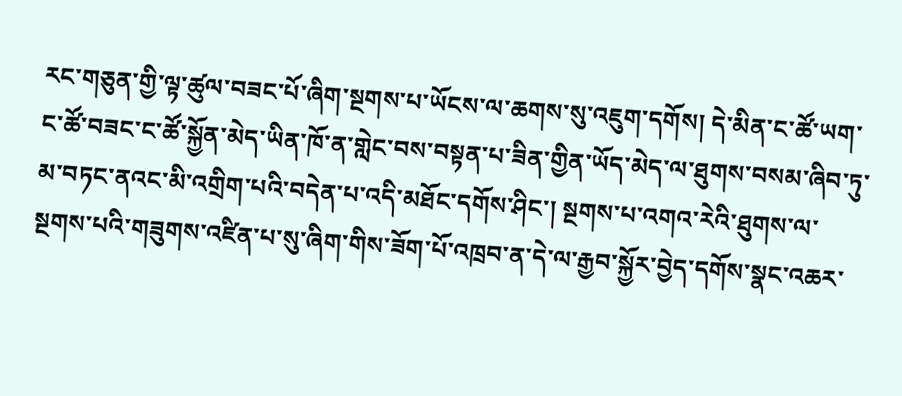རང་གཅུན་གྱི་ལྟ་ཚུལ་བཟང་པོ་ཞིག་སྔགས་པ་ཡོངས་ལ་ཆགས་སུ་འཇུག་དགོས། དེ་མིན་ང་ཚོ་ཡག་ང་ཚོ་བཟང་ང་ཚོ་སྐྱོན་མེད་ཡིན་ཁོ་ན་གླེང་བས་བསྟན་པ་ཟིན་གྱིན་ཡོད་མེད་ལ་ཐུགས་བསམ་ཞིབ་ཏུ་མ་བཏང་ནའང་མི་འགྲིག་པའི་བདེན་པ་འདི་མཐོང་དགོས་ཤིང་། སྔགས་པ་འགའ་རེའི་ཐུགས་ལ་སྔགས་པའི་གཟུགས་འཛིན་པ་སུ་ཞིག་གིས་ཟོག་པོ་འཁྲབ་ན་དེ་ལ་རྒྱབ་སྐྱོར་བྱེད་དགོས་སྣང་འཆར་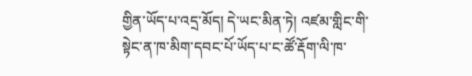གྱིན་ཡོད་པ་འདྲ་མོད། དེ་ཡང་མིན་ཏེ། འཛམ་གླིང་གི་སྟེང་ན་ཁ་མིག་དབང་པོ་ཡོད་པ་ང་ཚོ་རྡོག་ལི་ཁ་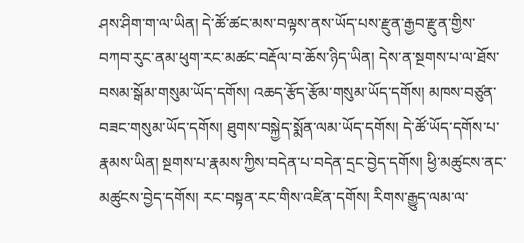ཤས་ཤིག་ག་ལ་ཡིན། དེ་ཚོ་ཚང་མས་བལྟས་ནས་ཡོད་པས་རྫུན་རྒྱབ་རྫུན་གྱིས་བཀབ་རུང་ནམ་ཕུག་རང་མཚང་བརྡོལ་བ་ཆོས་ཉིད་ཡིན། དེས་ན་སྔགས་པ་ལ་ཐོས་བསམ་སྒོམ་གསུམ་ཡོད་དགོས། འཆད་རྩོད་རྩོམ་གསུམ་ཡོད་དགོས། མཁས་བཙུན་བཟང་གསུམ་ཡོད་དགོས། ཐུགས་བསྐྱེད་སྨོན་ལམ་ཡོད་དགོས། དེ་ཚོ་ཡོད་དགོས་པ་རྣམས་ཡིན། སྔགས་པ་རྣམས་ཀྱིས་བདེན་པ་བདེན་དྲང་བྱེད་དགོས། ཕྱི་མཚུངས་ནང་མཚུངས་བྱེད་དགོས། རང་བསྟན་རང་གིས་འཛིན་དགོས། རིགས་རྒྱུད་ལམ་ལ་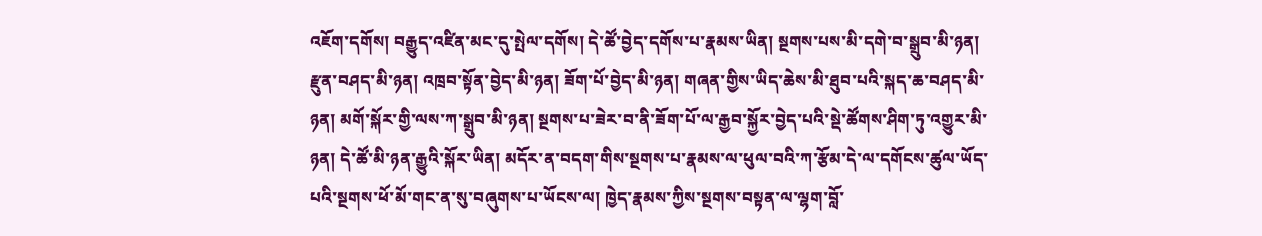འཇོག་དགོས། བརྒྱུད་འཛིན་མང་དུ་སྤེལ་དགོས། དེ་ཚོ་བྱེད་དགོས་པ་རྣམས་ཡིན། སྔགས་པས་མི་དགེ་བ་སྒྲུབ་མི་ཉན། རྫུན་བཤད་མི་ཉན། འཁྲབ་སྟོན་བྱེད་མི་ཉན། ཟོག་པོ་བྱེད་མི་ཉན། གཞན་གྱིས་ཡིད་ཆེས་མི་ཐུབ་པའི་སྐད་ཆ་བཤད་མི་ཉན། མགོ་སྐོར་གྱི་ལས་ཀ་སྒྲུབ་མི་ཉན། སྔགས་པ་ཟེར་བ་ནི་ཟོག་པོ་ལ་རྒྱབ་སྐྱོར་བྱེད་པའི་སྡེ་ཚོགས་ཤིག་ཏུ་འགྱུར་མི་ཉན། དེ་ཚོ་མི་ཉན་རྒྱུའི་སྐོར་ཡིན། མདོར་ན་བདག་གིས་སྔགས་པ་རྣམས་ལ་ཕུལ་བའི་ཀ་རྩོམ་དེ་ལ་དགོངས་ཚུལ་ཡོད་པའི་སྔགས་ཕོ་མོ་གང་ན་སུ་བཞུགས་པ་ཡོངས་ལ། ཁྱེད་རྣམས་ཀྱིས་སྔགས་བསྟན་ལ་ལྷག་བློ་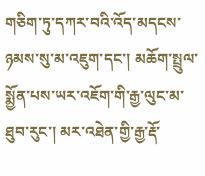གཅིག་ཏུ་དཀར་བའི་འོད་མདངས་ཉམས་སུ་མ་འཇུག་དང་། མཆོག་སྤྲུལ་སྨྱོན་པས་ཡར་འཇོག་གི་རྒྱ་ལུང་མ་ཐུབ་རུང་། མར་འཐེན་གྱི་རྒྱ་རྡོ་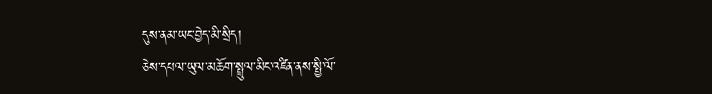དུས་ནམ་ཡང་བྱེད་མི་སྲིད།
ཅེས་དཔལ་ཡུལ་མཆོག་སྤྲུལ་མིང་འཛིན་ནས་སྤྱི་ལོ་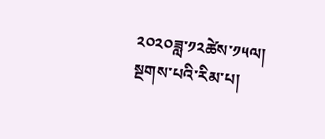༢༠༢༠ཟླ་༡༢ཚེས་༡༥ལ།
སྔགས་པའི་རིམ་པ།